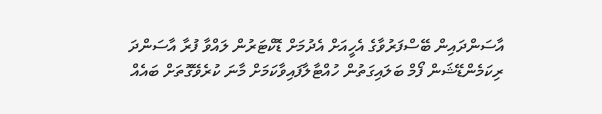އާސަންދައިން ބޭސްފަރުވާގެ އެހީއަށް އެދުމަށް ޑޮކްޓަރުން ލައްވާ ފުރާ އާސަންދަ ރިކަމެންޑޭޝަން ފޯމް ބަލައިގަތުން ހުއްޓާލާފައިވާކަމަށް މާނަ ކުރެވޭގޮތަށް ބައެއް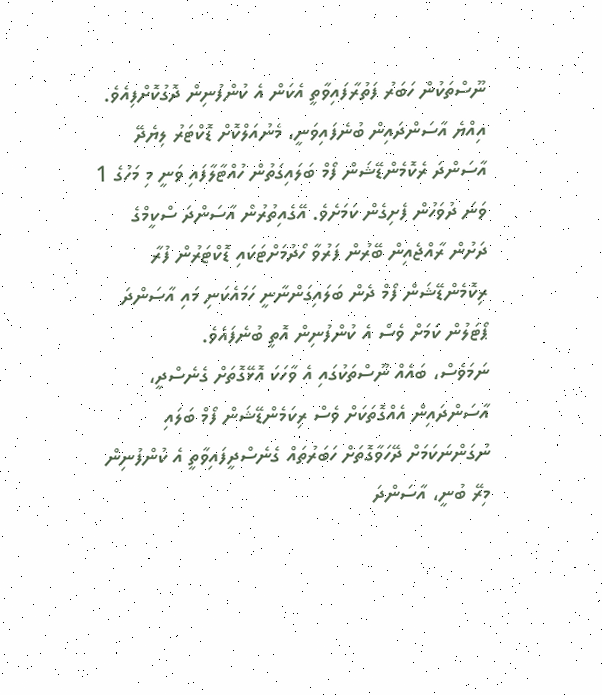ނޫސްތަކުން ހަބަރު ފަތުރާފައިވާތީ އެކަން އެ ކުންފުނިން ދޮގުކޮށްފިއެވެ.
އިއްޔެ އާސަންދައިން ބުނެފައިވަނީ، މެނުއަލްކޮށް ޑޮކްޓަރު ލިޔެދޭ އާސަންދަ ރެކޮމެންޑޭޝަން ފޯމް ބަލައިގަތުން ހުއްޓާލާފައި ވަނީ މި މަހުގެ 1 ވަނަ ދުވަހުން ފެށިގެން ކަމަށެވެ. އޭގެއިތުރުން އާސަންދަ ސްކީމްގެ ދަށުން ރާއްޖެއިން ބޭރުން ފަރުވާ ހޯދުމަށްޓަކައި ޑޮކްޓަރުން ފުރާ ރިކޮމެންޑޭޝަން ފޯމް ދެން ބަލައިގަންނާނީ ހަމައެކަނި މައި އާސަންދަ ޕޯޓަލުން ކަމަށް ވެސް އެ ކުންފުނިން އޮތީ ބުނެފައެވެ.
ނަމަވެސް، ބައެއް ނޫސްތަކުގައި އެ ވާހަކަ އޮޅޭގޮތަށް ގެނެސްދީ، އާސަންދައިން އެއްގޮތަކަށް ވެސް ރިކަމެންޑޭޝަން ފޯމް ބަލައި ނުގަންނަކަމަށް ދޭހަވާގޮތަށް ހަބަރުތައް ގެނެސްދީފައިވާތީ އެ ކުންފުނިން މިރޭ ބުނީ، އާސަންދަ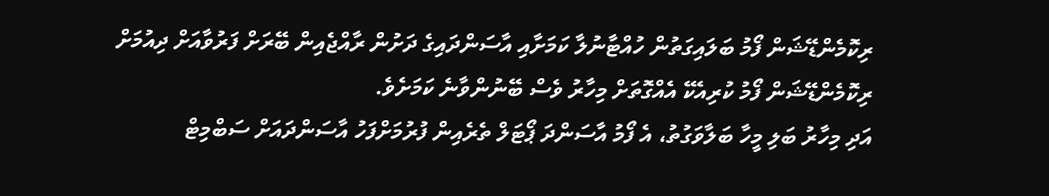ރިކޮމެންޑޭޝަން ފޯމު ބަލައިގަތުން ހުއްޓާނުލާ ކަމަށާއި އާސަންދައިގެ ދަށުން ރާއްޖެއިން ބޭރަށް ފަރުވާއަށް ދިއުމަށް ރިކޮމެންޑޭޝަން ފޯމު ކުރިއެކޭ އެއްގޮތަށް މިހާރު ވެސް ބޭނުންވާނެ ކަމަށެވެ.
އަދި މިހާރު ބަލި މީހާ ބަލާވަގުތު، އެ ފޯމު އާސަންދަ ޕޯޓަލް ތެރެއިން ފުރުމަށްފަހު އާސަންދައަށް ސަބްމިޓް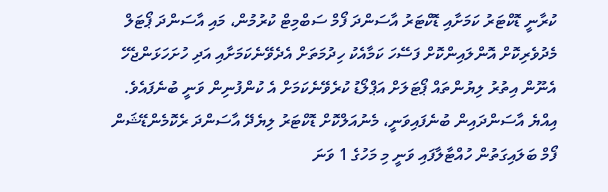ކުރާނީ ޑޮކްޓަރު ކަމަށާއި ޑޮކްޓަރު އާސަންދަ ފޯމް ސަބްމިޓް ކުރުމުން، މައި އާސަންދަ ޕޯޓަލް މެދުވެރިކޮށް އޮންލައިންކޮށް ފަސޭހަ ކަމާއެކު ހިދުމަތަށް އެދެވޭނެކަމަށާއި އަދި ހުށަހަޅަންޖެހޭ އެނޫން އިތުރު ލިޔުންތައް ޕޯޓަލަށް އަޕްލޯޑު ކުރެވޭނެކަމަށް އެ ކުންފުނިން ވަނީ ބުނެފައެވެ.
އިއްޔެ އާސަންދައިން ބުނެފައިވަނީ، މެނުއަލްކޮށް ޑޮކްޓަރު ލިޔެދޭ އާސަންދަ ރެކޮމެންޑޭޝަން ފޯމް ބަލައިގަތުން ހުއްޓާލާފައި ވަނީ މި މަހުގެ 1 ވަނަ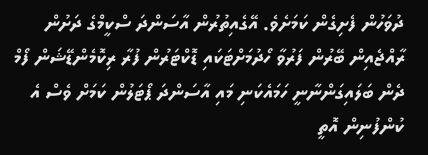ދުވަހުން ފެށިގެން ކަމަށެވެ. އޭގެއިތުރުން އާސަންދަ ސްކީމްގެ ދަށުން ރާއްޖެއިން ބޭރުން ފަރުވާ ހޯދުމަށްޓަކައި ޑޮކްޓަރުން ފުރާ ރިކޮމެންޑޭޝަން ފޯމް ދެން ބަލައިގަންނާނީ ހަމައެކަނި މައި އާސަންދަ ޕޯޓަލުން ކަމަށް ވެސް އެ ކުންފުނިން އޮތީ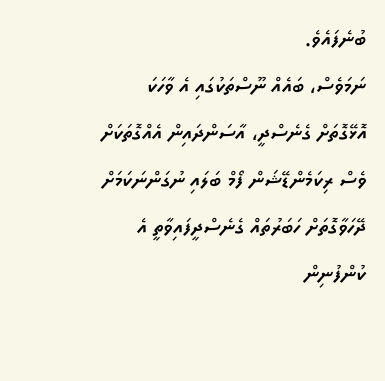ބުނެފައެވެ.
ނަމަވެސް، ބައެއް ނޫސްތަކުގައި އެ ވާހަކަ އޮޅޭގޮތަށް ގެނެސްދީ، އާސަންދައިން އެއްގޮތަކަށް ވެސް ރިކަމެންޑޭޝަން ފޯމް ބަލައި ނުގަންނަކަމަށް ދޭހަވާގޮތަށް ހަބަރުތައް ގެނެސްދީފައިވާތީ އެ ކުންފުނިން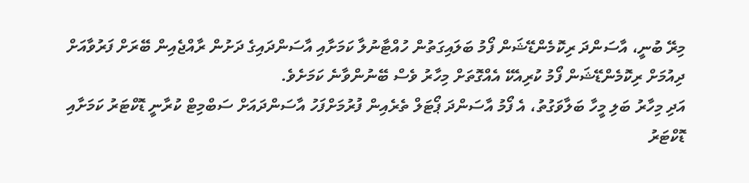މިރޭ ބުނީ، އާސަންދަ ރިކޮމެންޑޭޝަން ފޯމު ބަލައިގަތުން ހުއްޓާނުލާ ކަމަށާއި އާސަންދައިގެ ދަށުން ރާއްޖެއިން ބޭރަށް ފަރުވާއަށް ދިއުމަށް ރިކޮމެންޑޭޝަން ފޯމު ކުރިއެކޭ އެއްގޮތަށް މިހާރު ވެސް ބޭނުންވާނެ ކަމަށެވެ.
އަދި މިހާރު ބަލި މީހާ ބަލާވަގުތު، އެ ފޯމު އާސަންދަ ޕޯޓަލް ތެރެއިން ފުރުމަށްފަހު އާސަންދައަށް ސަބްމިޓް ކުރާނީ ޑޮކްޓަރު ކަމަށާއި ޑޮކްޓަރު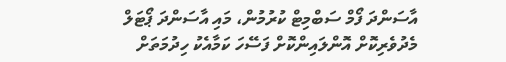އާސަންދަ ފޯމް ސަބްމިޓް ކުރުމުން، މައި އާސަންދަ ޕޯޓަލް މެދުވެރިކޮށް އޮންލައިންކޮށް ފަސޭހަ ކަމާއެކު ހިދުމަތަށް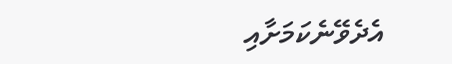އެދެވޭނެކަމަށާއި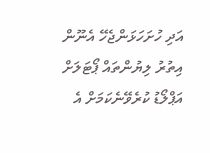އަދި ހުށަހަޅަންޖެހޭ އެނޫން އިތުރު ލިޔުންތައް ޕޯޓަލަށް އަޕްލޯޑު ކުރެވޭނެކަމަށް އެ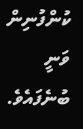ކުންފުނިން ވަނީ ބުނެފައެވެ.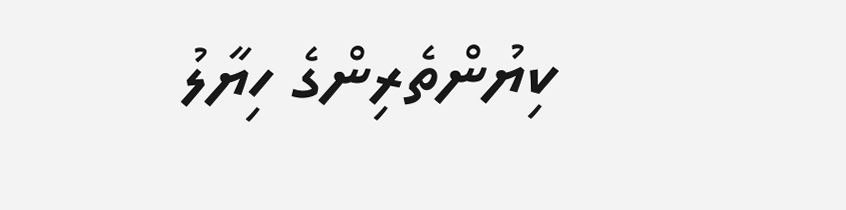ކިޔުންތެރިންގެ ހިޔާލު